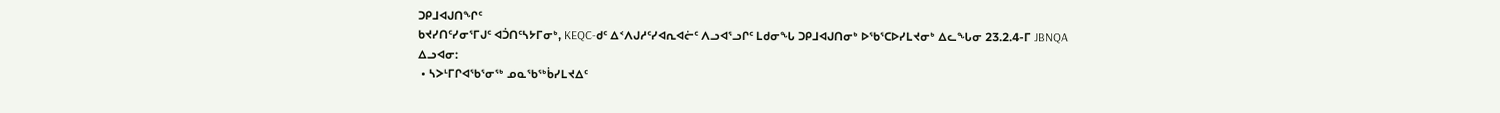ᑐᑭᒧᐊᒍᑎᖏᑦ
ᑲᔪᓯᑎᑦᓯᓂᕐᒥᒍᑦ ᐊᑑᑎᑦᓴᔭᒥᓂᒃ, KEQC-ᑯᑦ ᐃᑉᐱᒍᓱᑦᓯᐊᕆᐊᓖᑦ ᐱᓗᐊᕐᓗᒋᑦ ᒪᑯᓂᖓ ᑐᑭᒧᐊᒍᑎᓂᒃ ᐅᖃᕐᑕᐅᓯᒪᔪᓂᒃ ᐃᓚᖓᓂ 23.2.4-ᒥ JBNQA ᐃᓗᐊᓂ:
 • ᓴᐳᒻᒥᒋᐊᖃᕐᓂᖅ ᓄᓇᖃᖅᑳᓯᒪᔪᐃᑦ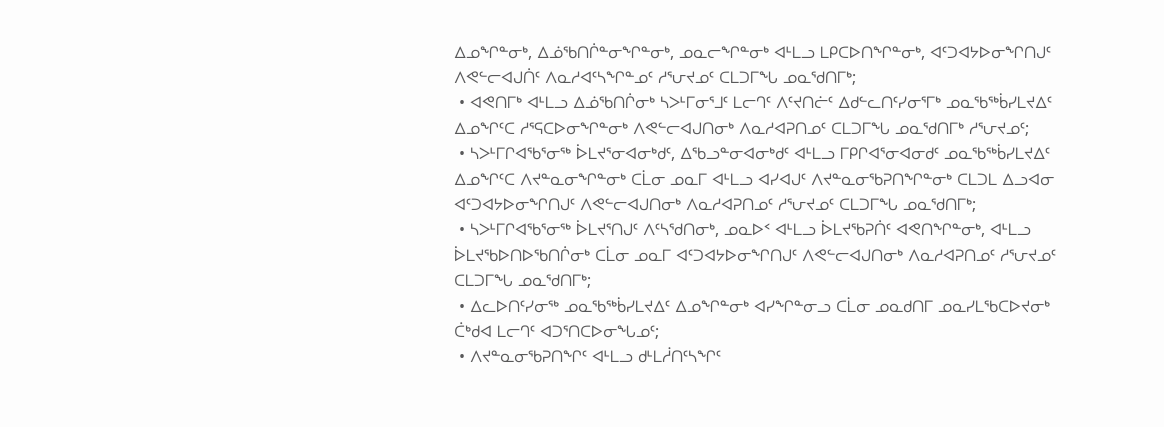ᐃᓄᖏᓐᓂᒃ, ᐃᓅᖃᑎᒌᓐᓂᖏᓐᓂᒃ, ᓄᓇᓕᖏᓐᓂᒃ ᐊᒻᒪᓗ ᒪᑭᑕᐅᑎᖏᓐᓂᒃ, ᐊᑦᑐᐊᔭᐅᓂᖏᑎᒍᑦ ᐱᕙᓪᓕᐊᒍᑏᑦ ᐱᓇᓱᐊᑦᓴᖏᓐᓄᑦ ᓱᕐᕂᔪᓄᑦ ᑕᒪᑐᒥᖓ ᓄᓇᖁᑎᒥᒃ;
 • ᐊᕙᑎᒥᒃ ᐊᒻᒪᓗ ᐃᓅᖃᑎᒌᓂᒃ ᓴᐳᒻᒥᓂᕐᒧᑦ ᒪᓕᒉᑦ ᐱᑦᔪᑎᓖᑦ ᐃᑯᓪᓚᑎᑦᓯᓂᕐᒥᒃ ᓄᓇᖃᖅᑳᓯᒪᔪᐃᑦ ᐃᓄᖏᑦᑕ ᓱᕐᕋᑕᐅᓂᖏᓐᓂᒃ ᐱᕙᓪᓕᐊᒍᑎᓂᒃ ᐱᓇᓱᐊᕈᑎᓄᑦ ᑕᒪᑐᒥᖓ ᓄᓇᖁᑎᒥᒃ ᓱᕐᕂᔪᓄᑦ;
 • ᓴᐳᒻᒥᒋᐊᖃᕐᓂᖅ ᐆᒪᔪᕐᓂᐊᓂᒃᑯᑦ, ᐃᖃᓗᓐᓂᐊᓂᒃᑯᑦ ᐊᒻᒪᓗ ᒥᑭᒋᐊᕐᓂᐊᓂᑯᑦ ᓄᓇᖃᖅᑳᓯᒪᔪᐃᑦ ᐃᓄᖏᑦᑕ ᐱᔪᓐᓇᓂᖏᓐᓂᒃ ᑕᒫᓂ ᓄᓇᒥ ᐊᒻᒪᓗ ᐊᓯᐊᒍᑦ ᐱᔪᓐᓇᓂᖃᕈᑎᖏᓐᓂᒃ ᑕᒪᑐᒪ ᐃᓗᐊᓂ ᐊᑦᑐᐊᔭᐅᓂᖏᑎᒍᑦ ᐱᕙᓪᓕᐊᒍᑎᓂᒃ ᐱᓇᓱᐊᕈᑎᓄᑦ ᓱᕐᕂᔪᓄᑦ ᑕᒪᑐᒥᖓ ᓄᓇᖁᑎᒥᒃ;
 • ᓴᐳᒻᒥᒋᐊᖃᕐᓂᖅ ᐆᒪᔪᕐᑎᒍᑦ ᐱᑦᓴᖁᑎᓂᒃ, ᓄᓇᐅᑉ ᐊᒻᒪᓗ ᐆᒪᔪᖃᕈᑏᑦ ᐊᕙᑎᖏᓐᓂᒃ, ᐊᒻᒪᓗ ᐆᒪᔪᖃᐅᑎᐅᖃᑎᒌᓂᒃ ᑕᒫᓂ ᓄᓇᒥ ᐊᑦᑐᐊᔭᐅᓂᖏᑎᒍᑦ ᐱᕙᓪᓕᐊᒍᑎᓂᒃ ᐱᓇᓱᐊᕈᑎᓄᑦ ᓱᕐᕂᔪᓄᑦ ᑕᒪᑐᒥᖓ ᓄᓇᖁᑎᒥᒃ;
 • ᐃᓚᐅᑎᑦᓯᓂᖅ ᓄᓇᖃᖅᑳᓯᒪᔪᐃᑦ ᐃᓄᖏᓐᓂᒃ ᐊᓯᖏᓐᓂᓗ ᑕᒫᓂ ᓄᓇᑯᑎᒥ ᓄᓇᓯᒪᖃᑕᐅᔪᓂᒃ ᑖᒃᑯᐊ ᒪᓕᒉᑦ ᐊᑐᕐᑎᑕᐅᓂᖓᓄᑦ;
 • ᐱᔪᓐᓇᓂᖃᕈᑎᖏᑦ ᐊᒻᒪᓗ ᑯᒻᒪᓲᑎᑦᓴᖏᑦ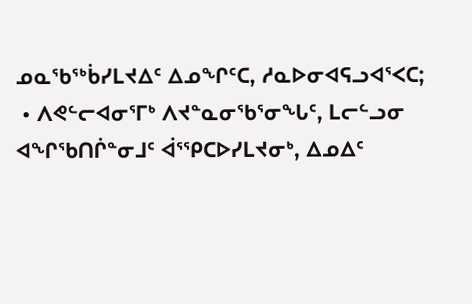ᓄᓇᖃᖅᑳᓯᒪᔪᐃᑦ ᐃᓄᖏᑦᑕ, ᓱᓇᐅᓂᐊᕋᓗᐊᕐᐸᑕ;
 • ᐱᕙᓪᓕᐊᓂᕐᒥᒃ ᐱᔪᓐᓇᓂᖃᕐᓂᖓᑦ, ᒪᓕᓪᓗᓂ ᐊᖏᖃᑎᒌᓐᓂᒧᑦ ᐋᕐᕿᑕᐅᓯᒪᔪᓂᒃ, ᐃᓄᐃᑦ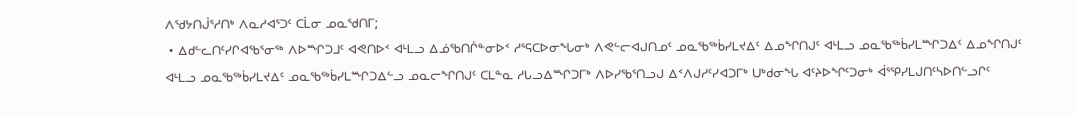ᐱᖁᔭᑎᒎᕐᓱᑎᒃ ᐱᓇᓱᐊᕐᑐᑦ ᑕᒫᓂ ᓄᓇᖁᑎᒥ;
 • ᐃᑯᓪᓚᑎᑦᓯᒋᐊᖃᕐᓂᖅ ᐱᐅᙱᑐᒧᑦ ᐊᕙᑎᐅᑉ ᐊᒻᒪᓗ ᐃᓅᖃᑎᒌᓐᓂᐅᑉ ᓱᕐᕋᑕᐅᓂᖓᓂᒃ ᐱᕙᓪᓕᐊᒍᑎᓄᑦ ᓄᓇᖃᖅᑳᓯᒪᔪᐃᑦ ᐃᓄᖏᑎᒍᑦ ᐊᒻᒪᓗ ᓄᓇᖃᖅᑳᓯᒪᙱᑐᐃᑦ ᐃᓄᖏᑎᒍᑦ ᐊᒻᒪᓗ ᓄᓇᖃᖅᑳᓯᒪᔪᐃᑦ ᓄᓇᖃᖅᑳᓯᒪᙱᑐᐃᓪᓗ ᓄᓇᓕᖏᑎᒍᑦ ᑕᒪᓐᓇ ᓱᒐᓗᐃᙱᑐᒥᒃ ᐱᐅᓯᖃᕐᑎᓗᒍ ᐃᑉᐱᒍᓱᑦᓯᐊᑐᒥᒃ ᑌᒃᑯᓂᖓ ᐊᑦᔨᐅᖏᑦᑐᓂᒃ ᐋᕐᕿᓯᒪᒍᑎᑦᓴᐅᑎᓪᓗᒋᑦ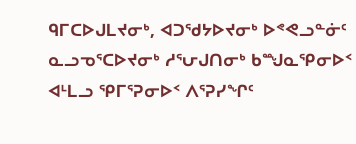ᑫᒥᑕᐅᒍᒪᔪᓂᒃ, ᐊᑐᖁᔭᐅᔪᓂᒃ ᐅᕝᕙᓗᓐᓃᑦ ᓇᓗᓀᕐᑕᐅᔪᓂᒃ ᓱᕐᕂᒍᑎᓂᒃ ᑲᙳᓇᕿᓂᐅᑉ ᐊᒻᒪᓗ ᕿᒥᕐᕈᓂᐅᑉ ᐱᕐᕈᓯᖏᑦ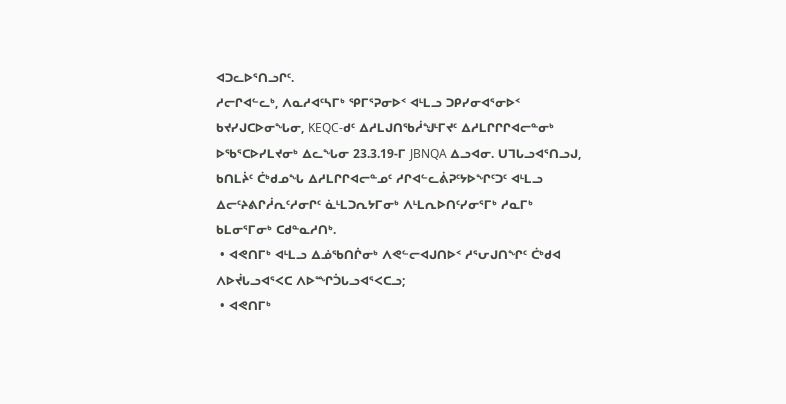ᐊᑐᓚᐅᕐᑎᓗᒋᑦ.
ᓱᓕᒋᐊᓪᓚᒃ, ᐱᓇᓱᐊᑦᓴᒥᒃ ᕿᒥᕐᕈᓂᐅᑉ ᐊᒻᒪᓗ ᑐᑭᓯᓂᐊᕐᓂᐅᑉ ᑲᔪᓯᒍᑕᐅᓂᖓᓂ, KEQC-ᑯᑦ ᐃᓱᒪᒍᑎᖃᓲᖑᒻᒥᔪᑦ ᐃᓱᒪᒋᒋᒋᐊᓕᓐᓂᒃ ᐅᖃᕐᑕᐅᓯᒪᔪᓂᒃ ᐃᓚᖓᓂ 23.3.19-ᒥ JBNQA ᐃᓗᐊᓂ. ᑌᒣᒐᓗᐊᕐᑎᓗᒍ, ᑲᑎᒪᔩᑦ ᑖᒃᑯᓄᖓ ᐃᓱᒪᒋᒋᐊᓕᓐᓄᑦ ᓱᒋᐊᓪᓚᕖᕈᑦᔭᐅᖏᑦᑐᑦ ᐊᒻᒪᓗ ᐃᓕᑦᔨᕕᒋᓲᕆᑦᓱᓂᒋᑦ ᓈᒻᒪᑐᕆᔭᒥᓂᒃ ᐱᒻᒪᕆᐅᑎᑦᓯᓂᕐᒥᒃ ᓱᓇᒥᒃ ᑲᒪᓂᕐᒥᓂᒃ ᑕᑯᓐᓇᓱᑎᒃ.
 • ᐊᕙᑎᒥᒃ ᐊᒻᒪᓗ ᐃᓅᖃᑎᒌᓂᒃ ᐱᕙᓪᓕᐊᒍᑎᐅᑉ ᓱᕐᕂᒍᑎᖏᑦ ᑖᒃᑯᐊ ᐱᐅᔫᒐᓗᐊᕐᐸᑕ ᐱᐅᙱᑑᒐᓗᐊᕐᐸᑕᓗ;
 • ᐊᕙᑎᒥᒃ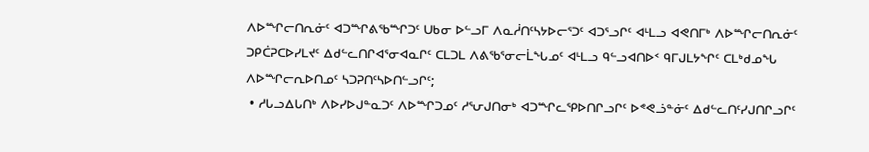ᐱᐅᙱᓕᑎᕆᓃᑦ ᐊᑐᙱᕕᖃᙱᑐᑦ ᑌᑲᓂ ᐅᓪᓗᒥ ᐱᓇᓲᑎᑦᓴᔭᐅᓕᕐᑐᑦ ᐊᑐᕐᓗᒋᑦ ᐊᒻᒪᓗ ᐊᕙᑎᒥᒃ ᐱᐅᙱᓕᑎᕆᓃᑦ ᑐᑭᑖᕈᑕᐅᓯᒪᔪᑦ ᐃᑯᓪᓚᑎᒋᐊᕐᓂᐊᓇᒋᑦ ᑕᒪᑐᒪ ᐱᕕᖃᕐᓂᓕᒫᖓᓄᑦ ᐊᒻᒪᓗ ᑫᓪᓗᐊᑎᐅᑉ ᑫᒥᒍᒪᔭᖏᑦ ᑕᒪᒃᑯᓄᖓ ᐱᐅᙱᓕᕆᐅᑎᓄᑦ ᓴᑐᕈᑎᑦᓴᐅᑎᓪᓗᒋᑦ;
 • ᓱᒐᓗᐃᒐᑎᒃ ᐱᐅᓯᐅᒍᓐᓇᑐᑦ ᐱᐅᙱᑐᓄᑦ ᓱᕐᕂᒍᑎᓂᒃ ᐊᑐᙱᓚᕿᐅᑎᒋᓗᒋᑦ ᐅᕝᕙᓘᓐᓃᑦ ᐃᑯᓪᓚᑎᑦᓯᒍᑎᒋᓗᒋᑦ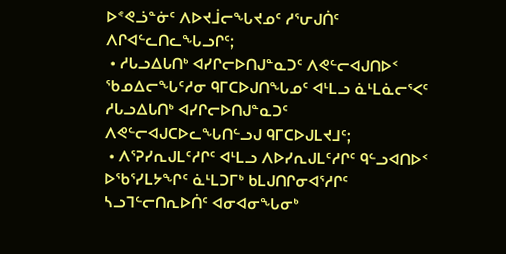ᐅᕝᕙᓘᓐᓃᑦ ᐱᐅᔪᒨᓕᖓᔪᓄᑦ ᓱᕐᕂᒍᑏᑦ ᐱᒋᐊᓪᓚᑎᓚᖓᓗᒋᑦ;
 • ᓱᒐᓗᐃᒐᑎᒃ ᐊᓯᒋᓕᐅᑎᒍᓐᓇᑐᑦ ᐱᕙᓪᓕᐊᒍᑎᐅᑉ ᖃᓄᐃᓕᖓᑦᓱᓂ ᑫᒥᑕᐅᒍᑎᖓᓄᑦ ᐊᒻᒪᓗ ᓈᒻᒪᓈᓕᕐᐸᑦ ᓱᒐᓗᐃᒐᑎᒃ ᐊᓯᒋᓕᐅᑎᒍᓐᓇᑐᑦ ᐱᕙᓪᓕᐊᒍᑕᐅᓚᖓᑎᓪᓗᒍ ᑫᒥᑕᐅᒍᒪᔪᒧᑦ;
 • ᐱᕐᕈᓯᕆᒍᒪᑦᓱᒋᑦ ᐊᒻᒪᓗ ᐱᐅᓯᕆᒍᒪᑦᓱᒋᑦ ᑫᓪᓗᐊᑎᐅᑉ ᐅᖃᕐᓯᒪᔭᖏᑦ ᓈᒻᒪᑐᒥᒃ ᑲᒪᒍᑎᒋᓂᐊᕐᓱᒋᑦ ᓴᓗᒣᓪᓕᑎᕆᐅᑏᑦ ᐊᓂᐊᓂᖓᓂᒃ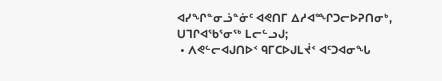ᐊᓯᖏᓐᓂᓘᓐᓃᑦ ᐊᕙᑎᒥ ᐃᓱᐊᙱᑐᓕᐅᕈᑎᓂᒃ, ᑌᒣᒋᐊᖃᕐᓂᖅ ᒪᓕᓪᓗᒍ;
 • ᐱᕙᓪᓕᐊᒍᑎᐅᑉ ᑫᒥᑕᐅᒍᒪᔫᑉ ᐊᑦᑐᐊᓂᖓ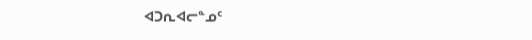ᐊᑐᕆᐊᓕᓐᓄᑦ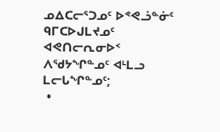ᓄᐃᑕᓕᕐᑐᓄᑦ ᐅᕝᕙᓘᓐᓃᑦ ᑫᒥᑕᐅᒍᒪᔪᓄᑦ ᐊᕙᑎᓕᕆᓂᐅᑉ ᐱᖁᔭᖏᓐᓄᑦ ᐊᒻᒪᓗ ᒪᓕᒐᖏᓐᓄᑦ;
 •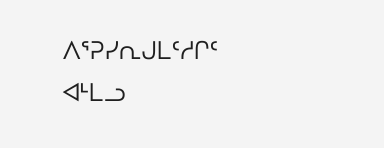ᐱᕐᕈᓯᕆᒍᒪᑦᓱᒋᑦ ᐊᒻᒪᓗ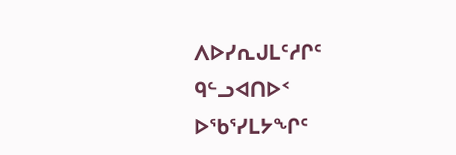ᐱᐅᓯᕆᒍᒪᑦᓱᒋᑦ ᑫᓪᓗᐊᑎᐅᑉ ᐅᖃᕐᓯᒪᔭᖏᑦ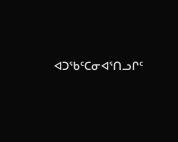ᐊᑐᖃᑦᑕᓂᐊᕐᑎᓗᒋᑦ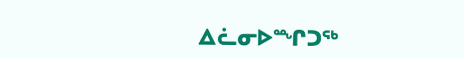ᐃᓛᓂᐅᙱᑐᖅ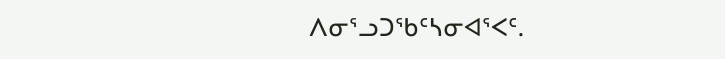ᐱᓂᕐᓗᑐᖃᑦᓴᓂᐊᕐᐸᑦ.